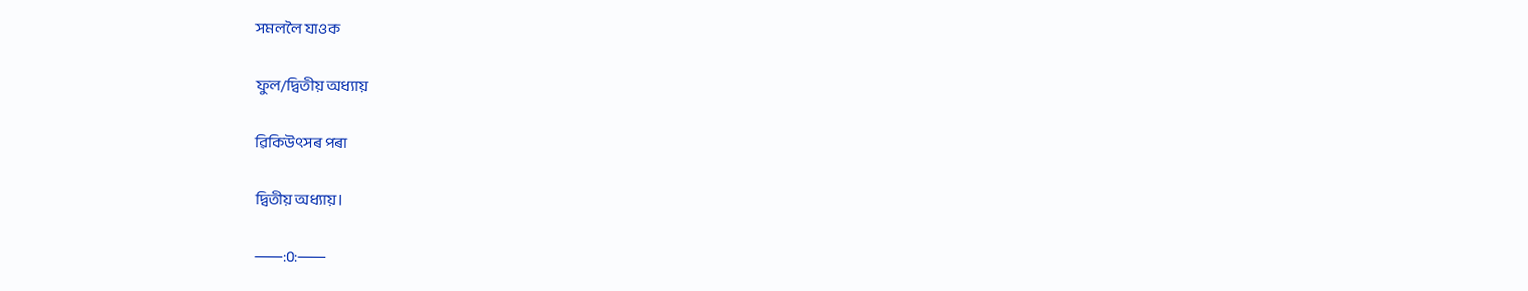সমললৈ যাওক

ফুল/দ্বিতীয় অধ্যায়

ৱিকিউৎসৰ পৰা

দ্বিতীয় অধ্যায়।

⸺:0:⸺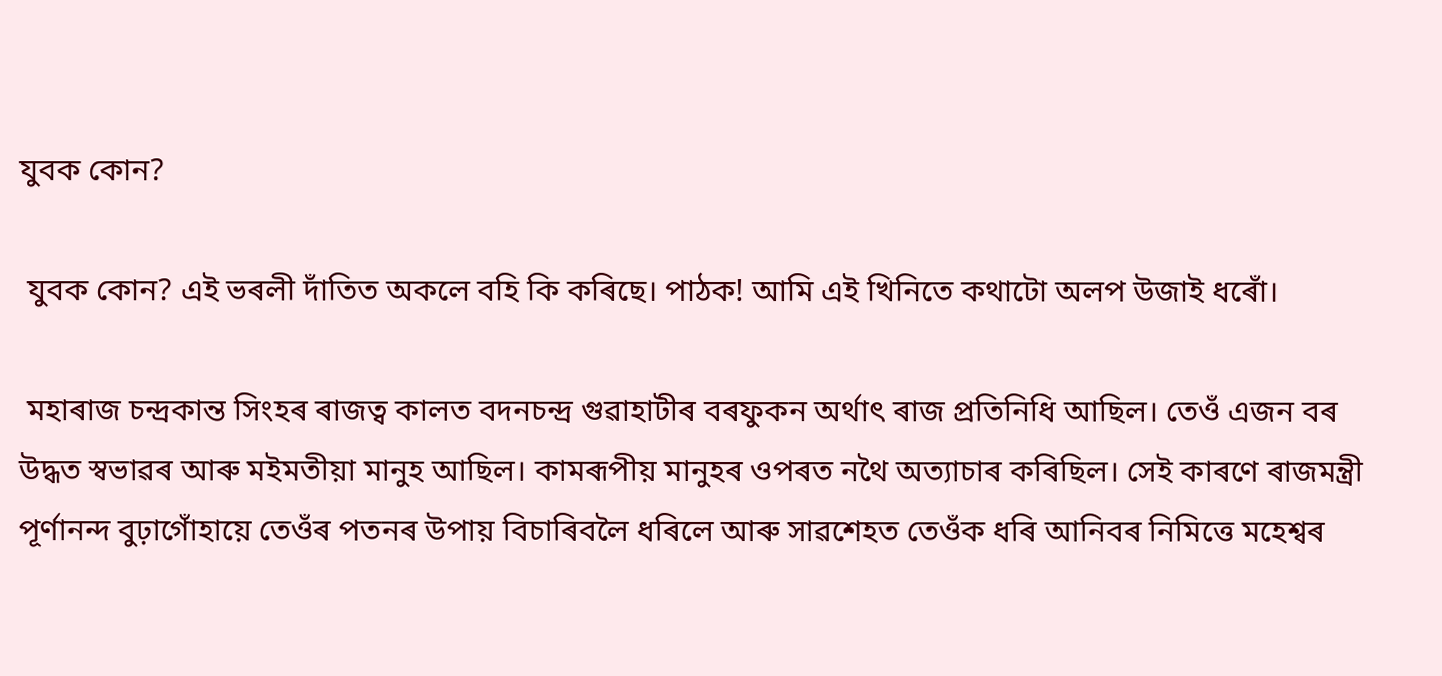যুবক কোন?

 যুবক কোন? এই ভৰলী দাঁতিত অকলে বহি কি কৰিছে। পাঠক! আমি এই খিনিতে কথাটো অলপ উজাই ধৰোঁ।

 মহাৰাজ চন্দ্ৰকান্ত সিংহৰ ৰাজত্ব কালত বদনচন্দ্ৰ গুৱাহাটীৰ বৰফুকন অৰ্থাৎ ৰাজ প্ৰতিনিধি আছিল। তেওঁ এজন বৰ উদ্ধত স্বভাৱৰ আৰু মইমতীয়া মানুহ আছিল। কামৰূপীয় মানুহৰ ওপৰত নথৈ অত্যাচাৰ কৰিছিল। সেই কাৰণে ৰাজমন্ত্ৰী পূৰ্ণানন্দ বুঢ়াগোঁহায়ে তেওঁৰ পতনৰ উপায় বিচাৰিবলৈ ধৰিলে আৰু সাৱশেহত তেওঁক ধৰি আনিবৰ নিমিত্তে মহেশ্বৰ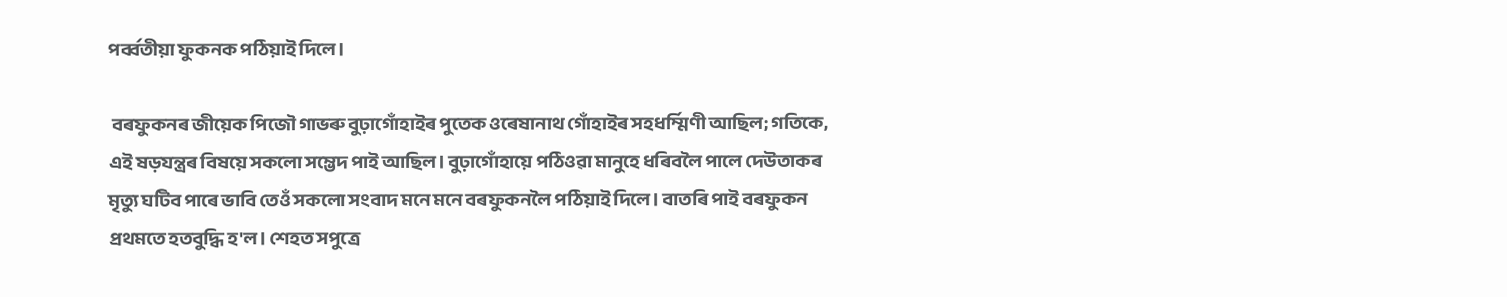পৰ্ব্বতীয়া ফুকনক পঠিয়াই দিলে।

 বৰফুকনৰ জীয়েক পিজৌ গাভৰু বুঢ়াগোঁহাইৰ পুতেক ওৰেষানাথ গোঁহাইৰ সহধৰ্ম্মিণী আছিল; গতিকে, এই ষড়যন্ত্ৰৰ বিষয়ে সকলো সম্ভেদ পাই আছিল। বুঢ়াগোঁহায়ে পঠিওৱা মানুহে ধৰিবলৈ পালে দেউতাকৰ মৃত্যু ঘটিব পাৰে ভাবি তেওঁ সকলো সংবাদ মনে মনে বৰফুকনলৈ পঠিয়াই দিলে। বাতৰি পাই বৰফুকন প্ৰথমতে হতবুদ্ধি হ'ল। শেহত সপুত্ৰে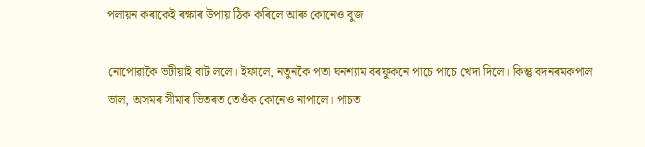পলায়ন কৰাকেই ৰক্ষাৰ উপায় ঠিক কৰিলে আৰু কোনেও বুজ

নোপোৱাকৈ ভটীয়াই বাট ললে। ইফালে, নতুনকৈ পতা ঘনশ্যাম বৰফুকনে পাচে পাচে খেদা দিলে। কিন্তু বদনৰমকপাল ভাল, অসমৰ সীমাৰ ভিতৰত তেওঁক কোনেও নাপালে। পাচত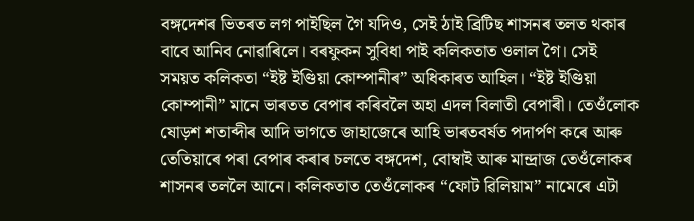বঙ্গদেশৰ ভিতৰত লগ পাইছিল গৈ যদিও, সেই ঠাই ব্ৰিটিছ শাসনৰ তলত থকাৰ বাবে আনিব নোৱাৰিলে। বৰফুকন সুবিধা পাই কলিকতাত ওলাল গৈ। সেই সময়ত কলিকতা “ইষ্ট ইণ্ডিয়া কোম্পানীৰ” অধিকাৰত আহিল। “ইষ্ট ইণ্ডিয়া কোম্পানী” মানে ভাৰতত বেপাৰ কৰিবলৈ অহা এদল বিলাতী বেপাৰী। তেওঁলোক ষোড়শ শতাব্দীৰ আদি ভাগতে জাহাজেৰে আহি ভাৰতবৰ্ষত পদাৰ্পণ কৰে আৰু তেতিয়াৰে পৰা বেপাৰ কৰাৰ চলতে বঙ্গদেশ, বোম্বাই আৰু মান্দ্ৰাজ তেওঁলোকৰ শাসনৰ তললৈ আনে। কলিকতাত তেওঁলোকৰ “ফোট ৱিলিয়াম” নামেৰে এটা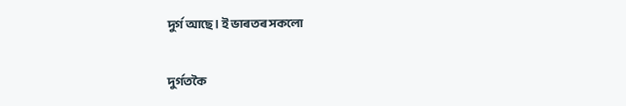দুৰ্গ আছে। ই ভাৰতৰ সকলো

দুৰ্গতকৈ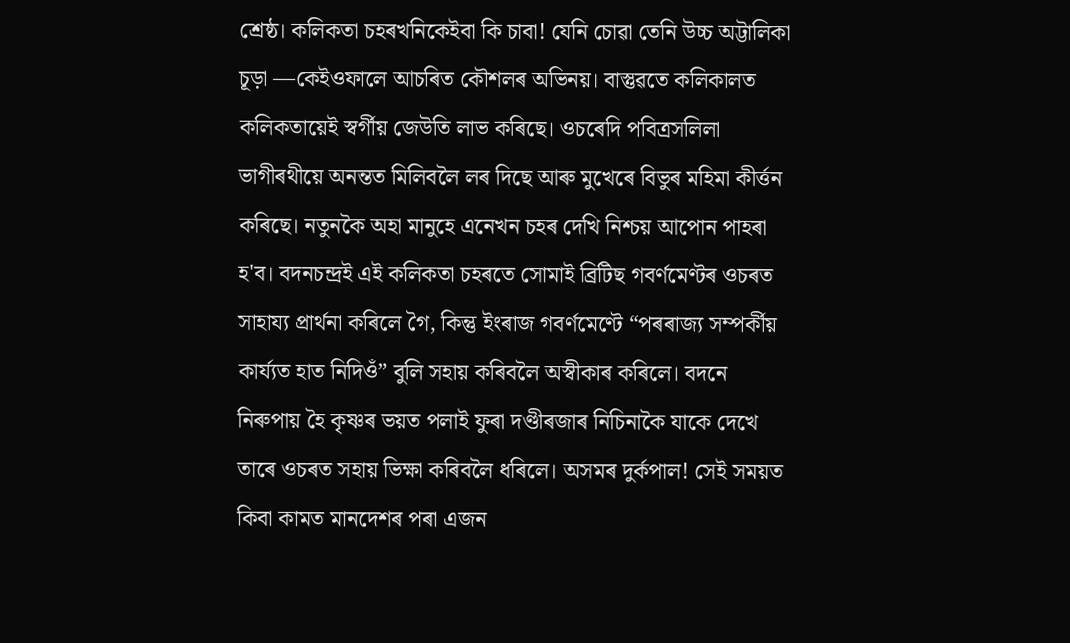শ্ৰেষ্ঠ। কলিকতা চহৰখনিকেইবা কি চাবা! যেনি চোৱা তেনি উচ্চ অট্টালিকা চূড়া —কেইওফালে আচৰিত কৌশলৰ অভিনয়। বাস্তুৱতে কলিকালত কলিকতায়েই স্বৰ্গীয় জেউতি লাভ কৰিছে। ওচৰেদি পবিত্ৰসলিলা ভাগীৰথীয়ে অনন্তত মিলিবলৈ লৰ দিছে আৰু মুখেৰে বিভুৰ মহিমা কীৰ্ত্তন কৰিছে। নতুনকৈ অহা মানুহে এনেখন চহৰ দেখি নিশ্চয় আপোন পাহৰা হ'ব। বদনচন্দ্ৰই এই কলিকতা চহৰতে সোমাই ব্ৰিটিছ গবৰ্ণমেণ্টৰ ওচৰত সাহায্য প্ৰাৰ্থনা কৰিলে গৈ, কিন্তু ইংৰাজ গবৰ্ণমেণ্টে “পৰৰাজ্য সম্পৰ্কীয় কাৰ্য্যত হাত নিদিওঁ” বুলি সহায় কৰিবলৈ অস্বীকাৰ কৰিলে। বদনে নিৰুপায় হৈ কৃষ্ণৰ ভয়ত পলাই ফুৰা দণ্ডীৰজাৰ নিচিনাকৈ যাকে দেখে তাৰে ওচৰত সহায় ভিক্ষা কৰিবলৈ ধৰিলে। অসমৰ দুৰ্কপাল! সেই সময়ত কিবা কামত মানদেশৰ পৰা এজন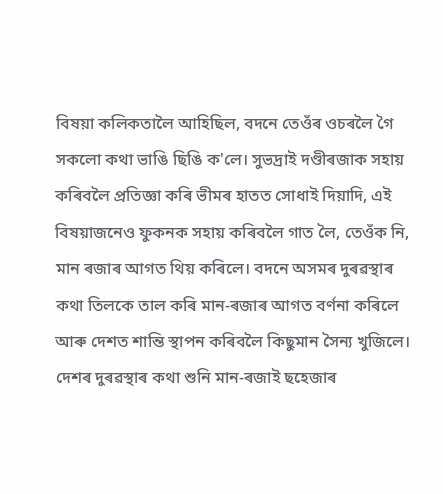বিষয়া কলিকতালৈ আহিছিল, বদনে তেওঁৰ ওচৰলৈ গৈ সকলো কথা ভাঙি ছিঙি ক'লে। সুভদ্ৰাই দণ্ডীৰজাক সহায় কৰিবলৈ প্ৰতিজ্ঞা কৰি ভীমৰ হাতত সোধাই দিয়াদি, এই বিষয়াজনেও ফুকনক সহায় কৰিবলৈ গাত লৈ, তেওঁক নি, মান ৰজাৰ আগত থিয় কৰিলে। বদনে অসমৰ দুৰৱস্থাৰ কথা তিলকে তাল কৰি মান-ৰজাৰ আগত বৰ্ণনা কৰিলে আৰু দেশত শান্তি স্থাপন কৰিবলৈ কিছুমান সৈন্য খুজিলে। দেশৰ দুৰৱস্থাৰ কথা শুনি মান-ৰজাই ছহেজাৰ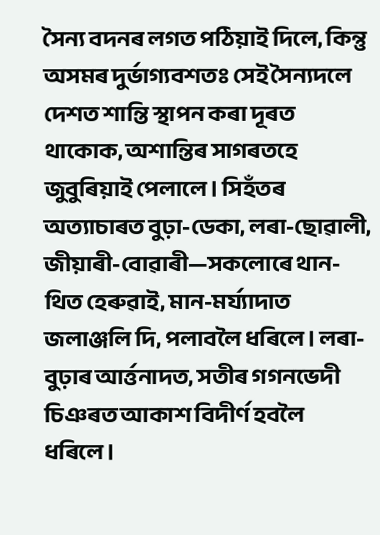সৈন্য বদনৰ লগত পঠিয়াই দিলে, কিন্তু অসমৰ দুৰ্ভাগ্যবশতঃ সেই সৈন্যদলে দেশত শান্তি স্থাপন কৰা দূৰত থাকোক, অশান্তিৰ সাগৰতহে জুবুৰিয়াই পেলালে। সিহঁতৰ অত্যাচাৰত বুঢ়া-ডেকা, লৰা-ছোৱালী, জীয়াৰী-বোৱাৰী—সকলোৰে থান-থিত হেৰুৱাই, মান-মৰ্য্যাদাত জলাঞ্জলি দি, পলাবলৈ ধৰিলে। লৰা-বুঢ়াৰ আৰ্ত্তনাদত, সতীৰ গগনভেদী চিঞৰত আকাশ বিদীৰ্ণ হবলৈ ধৰিলে।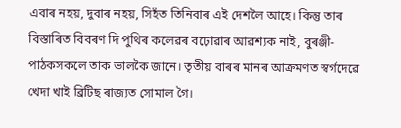এবাৰ নহয়, দুবাৰ নহয়, সিহঁত তিনিবাৰ এই দেশলৈ আহে। কিন্তু তাৰ বিস্তাৰিত বিবৰণ দি পুথিৰ কলেৱৰ বঢ়োৱাৰ আৱশ্যক নাই, বুৰঞ্জী-পাঠকসকলে তাক ভালকৈ জানে। তৃতীয় বাৰৰ মানৰ আক্ৰমণত স্বৰ্গদেৱে খেদা খাই ব্ৰিটিছ ৰাজ্যত সোমাল গৈ।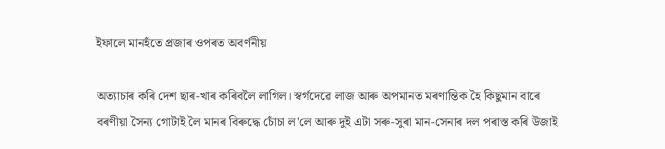ইফালে মানহঁতে প্ৰজাৰ ওপৰত অবৰ্ণনীয়

অত্যাচাৰ কৰি দেশ ছাৰ-খাৰ কৰিবলৈ লাগিল। স্বৰ্গদেৱে লাজ আৰু অপমানত মৰণান্তিক হৈ কিছুমান বাৰে বৰণীয়া সৈন্য গোটাই লৈ মানৰ বিৰুদ্ধে চোঁচা ল'লে আৰু দুই এটা সৰু-সুৰা মান-সেনাৰ দল পৰাস্ত কৰি উজাই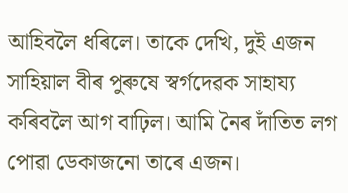আহিবলৈ ধৰিলে। তাকে দেখি, দুই এজন সাহিয়াল বীৰ পুৰুষে স্বৰ্গদেৱক সাহায্য কৰিবলৈ আগ বাঢ়িল। আমি নৈৰ দাঁতিত লগ পোৱা ডেকাজনো তাৰে এজন।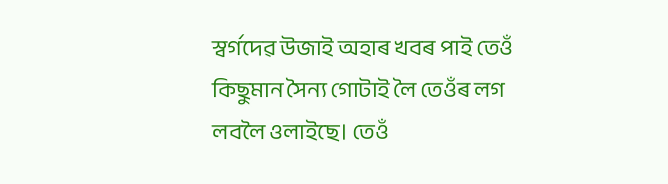স্বৰ্গদেৱ উজাই অহাৰ খবৰ পাই তেওঁ কিছুমান সৈন্য গোটাই লৈ তেওঁৰ লগ লবলৈ ওলাইছে। তেওঁ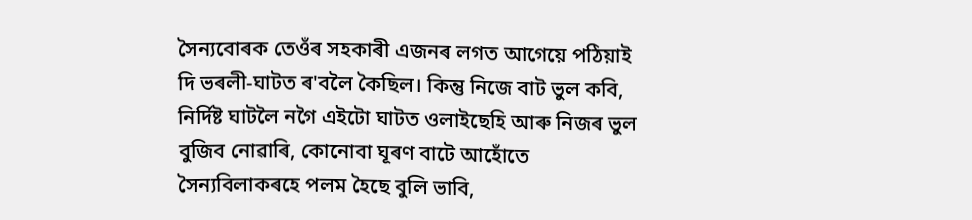সৈন্যবোৰক তেওঁৰ সহকাৰী এজনৰ লগত আগেয়ে পঠিয়াই দি ভৰলী-ঘাটত ৰ'বলৈ কৈছিল। কিন্তু নিজে বাট ভুল কবি, নিৰ্দিষ্ট ঘাটলৈ নগৈ এইটো ঘাটত ওলাইছেহি আৰু নিজৰ ভুল বুজিব নোৱাৰি, কোনোবা ঘূৰণ বাটে আহোঁতে সৈন্যবিলাকৰহে পলম হৈছে বুলি ভাবি,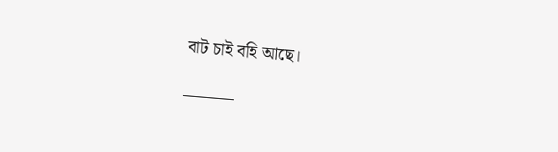বাট চাই বহি আছে।

———